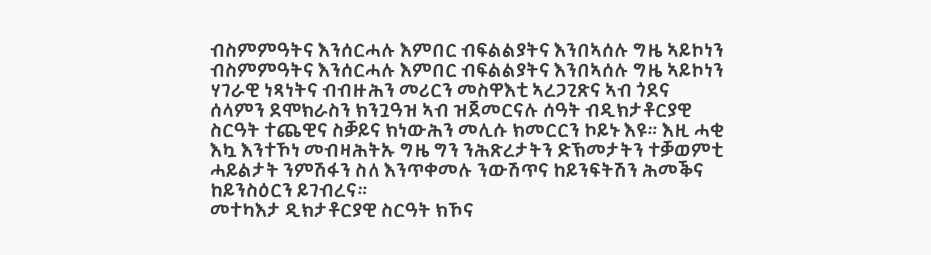ብስምምዓትና እንሰርሓሉ እምበር ብፍልልያትና እንበኣሰሉ ግዜ ኣይኮነን
ብስምምዓትና እንሰርሓሉ እምበር ብፍልልያትና እንበኣሰሉ ግዜ ኣይኮነን
ሃገራዊ ነጻነትና ብብዙሕን መሪርን መስዋእቲ ኣረጋጊጽና ኣብ ጎደና ሰላምን ደሞክራስን ክንጓዓዝ ኣብ ዝጀመርናሉ ሰዓት ብዲክታቶርያዊ ስርዓት ተጨዊና ስቓይና ክነውሕን መሊሱ ክመርርን ኮይኑ እዩ። እዚ ሓቂ እኳ እንተኾነ መብዛሕትኡ ግዜ ግን ንሕጽረታትን ድኽመታትን ተቓወምቲ ሓይልታት ንምሽፋን ስለ እንጥቀመሉ ንውሽጥና ከይንፍትሽን ሕመቕና ከይንስዕርን ይገብረና።
መተካእታ ዲክታቶርያዊ ስርዓት ክኾና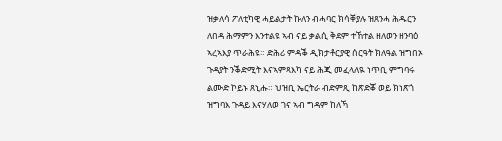ዝቃለሳ ፖለቲካዊ ሓይልታት ኩለን ብሓባር ክሳቐያሉ ዝጸንሓ ሕዱርን ለበዳ ሕማምን እንተልዩ ኣብ ናይ ቃልሲ ቅደም ተኸተል ዘለወን ዘንባዕ ኣረኣእያ ጥራሕዩ። ድሕሪ ምዳቕ ዲክታቶርያዊ ሰርዓት ክለዓል ዝግበኦ ጉዳያት ንቕድሚት እናኣምጻእካ ናይ ሕጂ መፈላለዪ ነጥቢ ምግባሩ ልሙድ ኮይኑ ጸኒሑ። ህዝቢ ኤርትራ ብድምጺ ከጽድቖ ወይ ክነጽጎ ዝግባእ ጉዳይ እናሃለወ ገና ኣብ ግዳም ከለኻ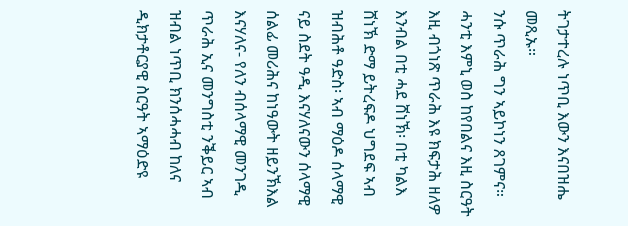ትገታተረሉ ነጥቢ እውን እናበዝሔ መጺኡ።
ንሱ ጥራሕ ግን ኣይኮነን ጸገምና። ሓንቲ እምኒ ወስ ከየበልና እዚ ስርዓት እዚ ብጎነጽ ጥራሕ እዩ ክፍታሕ ዘለዎ እንብል በቲ ሓደ ሸነኽ፡ በቲ ካልእ ሸነኽ ድማ ይትረፍዶ ህግደፍ ኣብ ዝብሕቶ ዓድስ፡ ኣብ ማዕዶ ሰላማዊ ናይ ስደት ዓዲ እናሃለናውን ሰላማዊ ሰልፊ መሪሕና ከነዓውት ዘይንኽእል እናሃለና- የለን ብሰላማዊ መንገዲ ጥራሕ ኢና መንግስቲ ንቕይር ኣብ ዝብል ነጥቢ ክንሰሓሓብ ከለና ዲክታቶርያዊ ስርዓት ኣማዕድዩ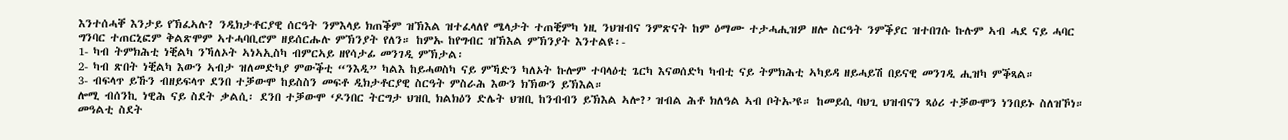እንተሰሓቐ እንታይ የኽፈኣሉ? ንዲክታቶርያዊ ሰርዓት ንምእላይ ክጠቕም ዝኽእል ዝተፈላለየ ሜላታት ተጠቒምካ ነዚ ንህዝብና ንምጽናት ከም ዕማሙ ተታሓሒዝዎ ዘሎ ስርዓት ንምቕያር ዝተበገሱ ኩሉም ኣብ ሓደ ናይ ሓባር ግንባር ተጠርኒፎም ቅልጽሞም ኣተሓባቢሮም ዘይሰርሑሉ ምኽንያት የለን። ከምኡ ከየግብር ዝኽእል ምኽንያት እንተልዩ፡-
1- ካብ ትምክሕቲ ነቒልካ ንኻለኦት ኣነኣኢስካ ብምርኣይ ዘየሳታፊ መንገዲ ምኽታል፡
2- ካብ ጽበት ነቒልካ እውን ኣብታ ዝለመድካያ ምውቕቲ “ንእዲ” ካልእ ከይሓወስካ ናይ ምኻድን ካለኦት ኩሎም ተባላዕቲ ጌርካ እናወሰድካ ካብቲ ናይ ትምክሕቲ ኣካይዳ ዘይሓይሽ በይናዊ መንገዲ ሒዝካ ምቕጻል።
3- ብፍላጥ ይኹን ብዘይፍላጥ ደንበ ተቓውሞ ከይስስን መፍቶ ዲክታቶርያዊ ስርዓት ምስራሕ እውን ክኽውን ይኽእል።
ሎሚ ብሰንኪ ነዊሕ ናይ ስደት ቃልሲ፡ ደንበ ተቓውሞ ‘ዶንበር ትርግታ ህዝቢ ክልክዕን ድሌት ህዝቢ ከንብብን ይኽእል ኣሎ?’ ዝብል ሕቶ ክለዓል ኣብ ቦትኡ’ዩ። ከመይሲ ባህጊ ህዝብናን ጻዕሪ ተቓውሞን ነንበይኑ ስለዝኾነ። መዓልቲ ስደት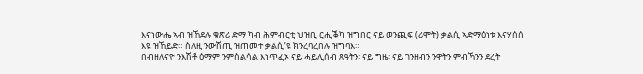እናነውሔ ኣብ ዝኸደሉ ቁጽሪ ድማ ካብ ሕምብርቲ ህዝቢ ርሒቕካ ዝግበር ናይ ወንጪፍ (ሪሞት) ቃልሲ ኣድማዕነቱ እናሃሰሰ እዩ ዝኸይድ። ስለዚ ንውሽጢ ዝጠመተ ቃልሲ’ዩ ክንረባረበሉ ዝግባእ።
በብዘለናዮ ንእሽቶ ዕማም ንምስልሳል እነጥፈኦ ናይ ሓይሊሰብ ጸዓትን፡ ናይ ግዜ፡ ናይ ገንዘብን ንዋትን ምብኻንን ደረት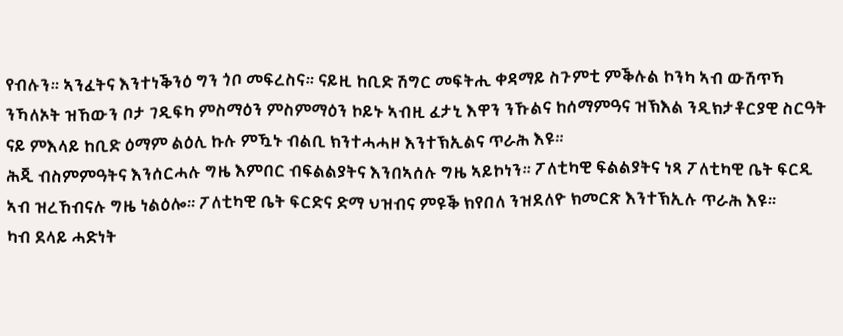የብሉን። ኣንፈትና እንተነቕንዕ ግን ጎቦ መፍረስና። ናይዚ ከቢድ ሽግር መፍትሒ ቀዳማይ ስጉምቲ ምቕሉል ኮንካ ኣብ ውሽጥኻ ንኻለኦት ዝኸውን ቦታ ገዲፍካ ምስማዕን ምስምማዕን ኮይኑ ኣብዚ ፈታኒ እዋን ንኹልና ከሰማምዓና ዝኽእል ንዲክታቶርያዊ ስርዓት ናይ ምእላይ ከቢድ ዕማም ልዕሊ ኩሉ ምዃኑ ብልቢ ክንተሓሓዞ እንተኽኢልና ጥራሕ እዩ።
ሕጂ ብስምምዓትና እንሰርሓሉ ግዜ እምበር ብፍልልያትና እንበኣሰሉ ግዜ ኣይኮነን። ፖለቲካዊ ፍልልያትና ነጻ ፖለቲካዊ ቤት ፍርዲ ኣብ ዝረኸብናሉ ግዜ ነልዕሎ። ፖለቲካዊ ቤት ፍርድና ድማ ህዝብና ምዩቕ ክየበለ ንዝደለዮ ክመርጽ እንተኽኢሉ ጥራሕ እዩ።
ካብ ደላይ ሓድነት